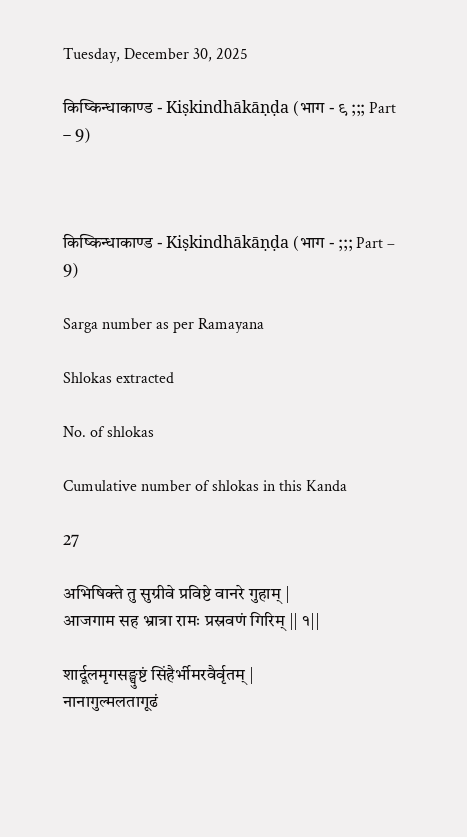Tuesday, December 30, 2025

किष्किन्धाकाण्ड - Kiṣkindhākāṇḍa (भाग - ९ ;;; Part – 9)



किष्किन्धाकाण्ड - Kiṣkindhākāṇḍa (भाग - ;;; Part – 9)

Sarga number as per Ramayana

Shlokas extracted

No. of shlokas

Cumulative number of shlokas in this Kanda

27

अभिषिक्ते तु सुग्रीवे प्रविष्टे वानरे गुहाम् |
आजगाम सह भ्रात्रा रामः प्रस्रवणं गिरिम् || १||

शार्दूलमृगसङ्घुष्टं सिंहैर्भीमरवैर्वृतम् |
नानागुल्मलतागूढं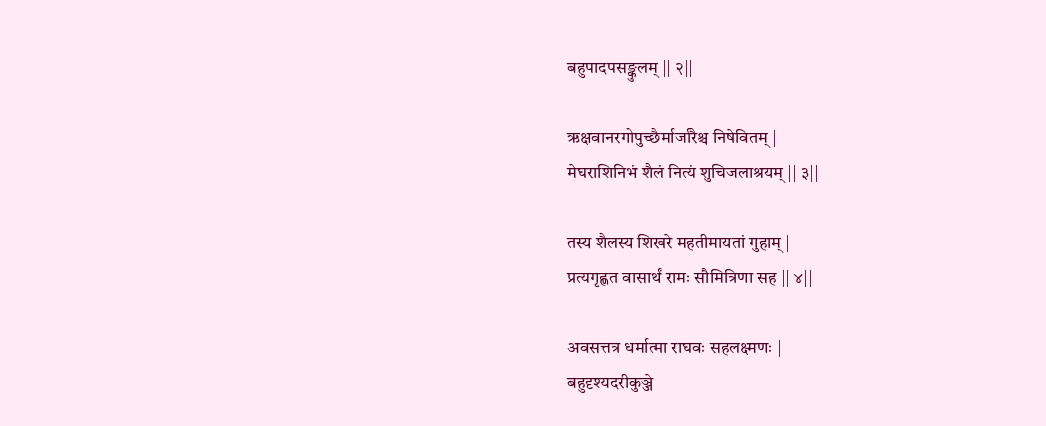बहुपादपसङ्कुलम् || २||

ऋक्षवानरगोपुच्छैर्मार्जारैश्च निषेवितम् |
मेघराशिनिभं शैलं नित्यं शुचिजलाश्रयम् || ३||

तस्य शैलस्य शिखरे महतीमायतां गुहाम् |
प्रत्यगृह्णत वासार्थं रामः सौमित्रिणा सह || ४||

अवसत्तत्र धर्मात्मा राघवः सहलक्ष्मणः |
बहुदृश्यदरीकुञ्जे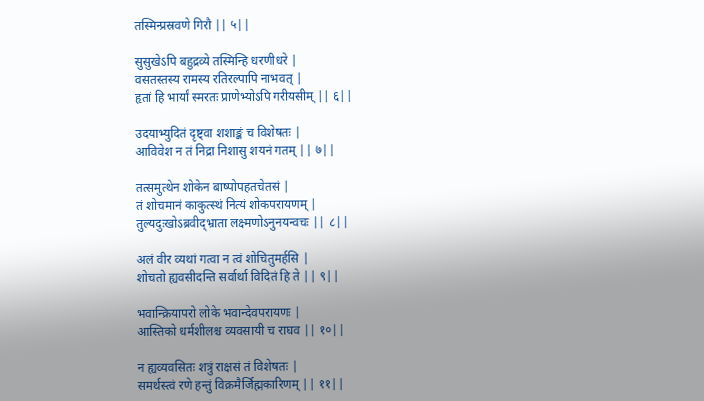तस्मिन्प्रस्रवणे गिरौ || ५||

सुसुखेऽपि बहुद्रव्ये तस्मिन्हि धरणीधरे |
वसतस्तस्य रामस्य रतिरल्पापि नाभवत् |
हृतां हि भार्यां स्मरतः प्राणेभ्योऽपि गरीयसीम् || ६||

उदयाभ्युदितं दृष्ट्वा शशाङ्कं च विशेषतः |
आविवेश न तं निद्रा निशासु शयनं गतम् || ७||

तत्समुत्थेन शोकेन बाष्पोपहतचेतसं |
तं शोचमानं काकुत्स्थं नित्यं शोकपरायणम् |
तुल्यदुःखोऽब्रवीद्भ्राता लक्ष्मणोऽनुनयन्वचः || ८||

अलं वीर व्यथां गत्वा न त्वं शोचितुमर्हसि |
शोचतो ह्यवसीदन्ति सर्वार्था विदितं हि ते || ९||

भवान्क्रियापरो लोके भवान्देवपरायणः |
आस्तिको धर्मशीलश्च व्यवसायी च राघव || १०||

न ह्यव्यवसितः शत्रुं राक्षसं तं विशेषतः |
समर्थस्त्वं रणे हन्तुं विक्रमैर्जिह्मकारिणम् || ११||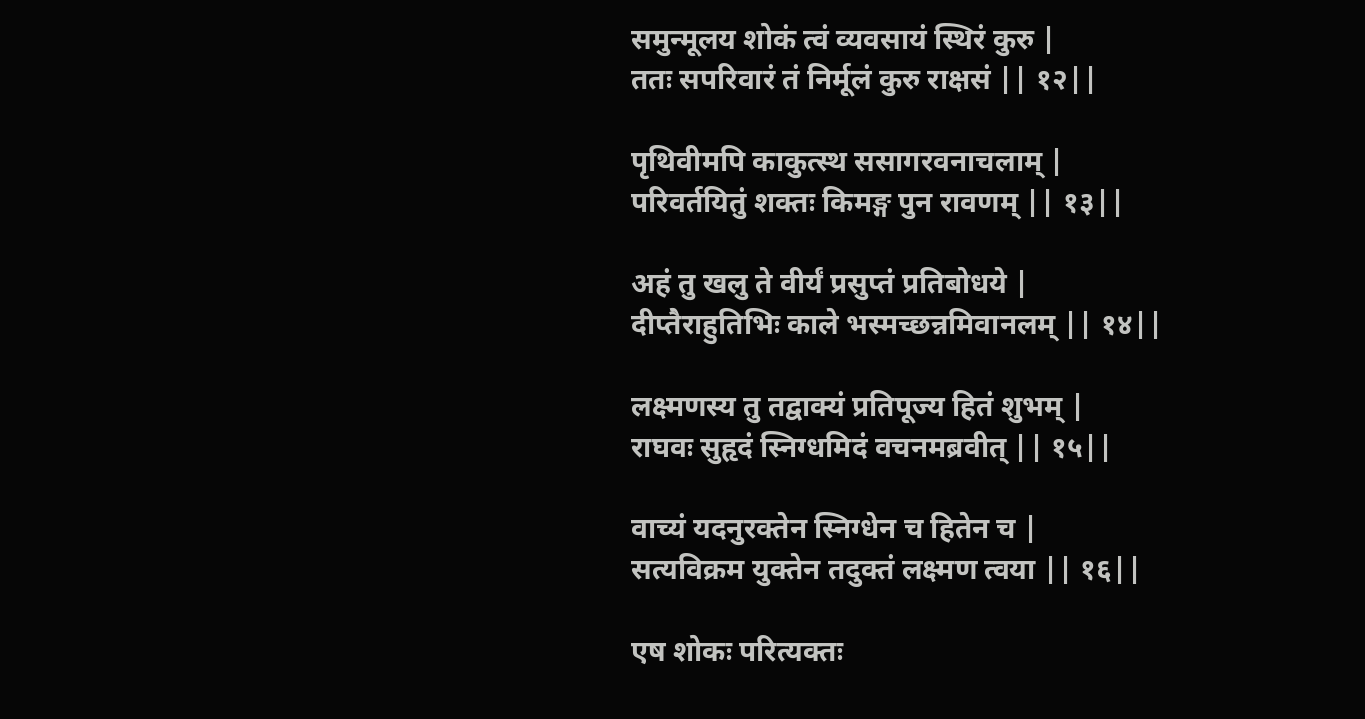समुन्मूलय शोकं त्वं व्यवसायं स्थिरं कुरु |
ततः सपरिवारं तं निर्मूलं कुरु राक्षसं || १२||

पृथिवीमपि काकुत्स्थ ससागरवनाचलाम् |
परिवर्तयितुं शक्तः किमङ्ग पुन रावणम् || १३||

अहं तु खलु ते वीर्यं प्रसुप्तं प्रतिबोधये |
दीप्तैराहुतिभिः काले भस्मच्छन्नमिवानलम् || १४||

लक्ष्मणस्य तु तद्वाक्यं प्रतिपूज्य हितं शुभम् |
राघवः सुहृदं स्निग्धमिदं वचनमब्रवीत् || १५||

वाच्यं यदनुरक्तेन स्निग्धेन च हितेन च |
सत्यविक्रम युक्तेन तदुक्तं लक्ष्मण त्वया || १६||

एष शोकः परित्यक्तः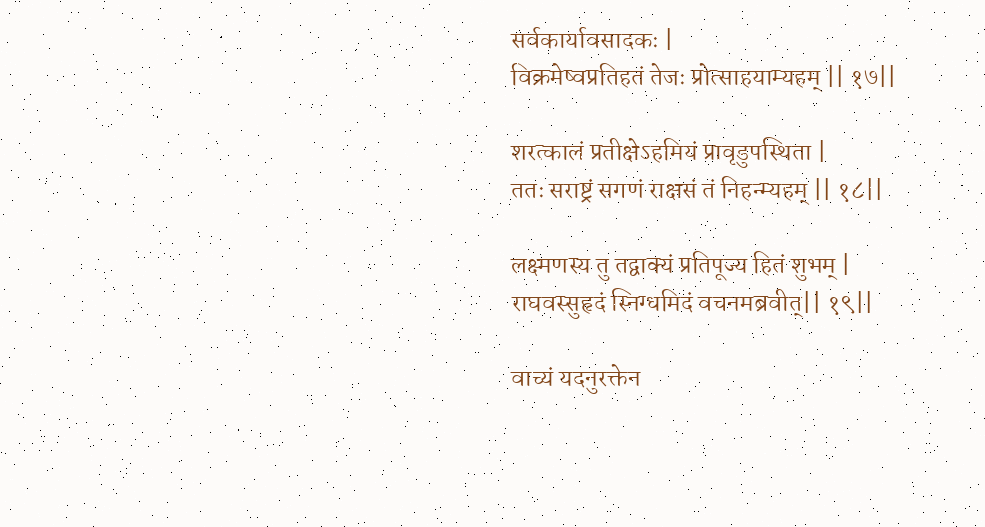सर्वकार्यावसादकः |
विक्रमेष्वप्रतिहतं तेजः प्रोत्साहयाम्यहम् || १७||

शरत्कालं प्रतीक्षेऽहमियं प्रावृडुपस्थिता |
ततः सराष्ट्रं सगणं राक्षसं तं निहन्म्यहम् || १८||

लक्ष्मणस्य तु तद्वाक्यं प्रतिपूज्य हितं शुभम् |
राघवस्सुहृदं स्निग्धमिदं वचनमब्रवीत्|| १९||

वाच्यं यदनुरक्तेन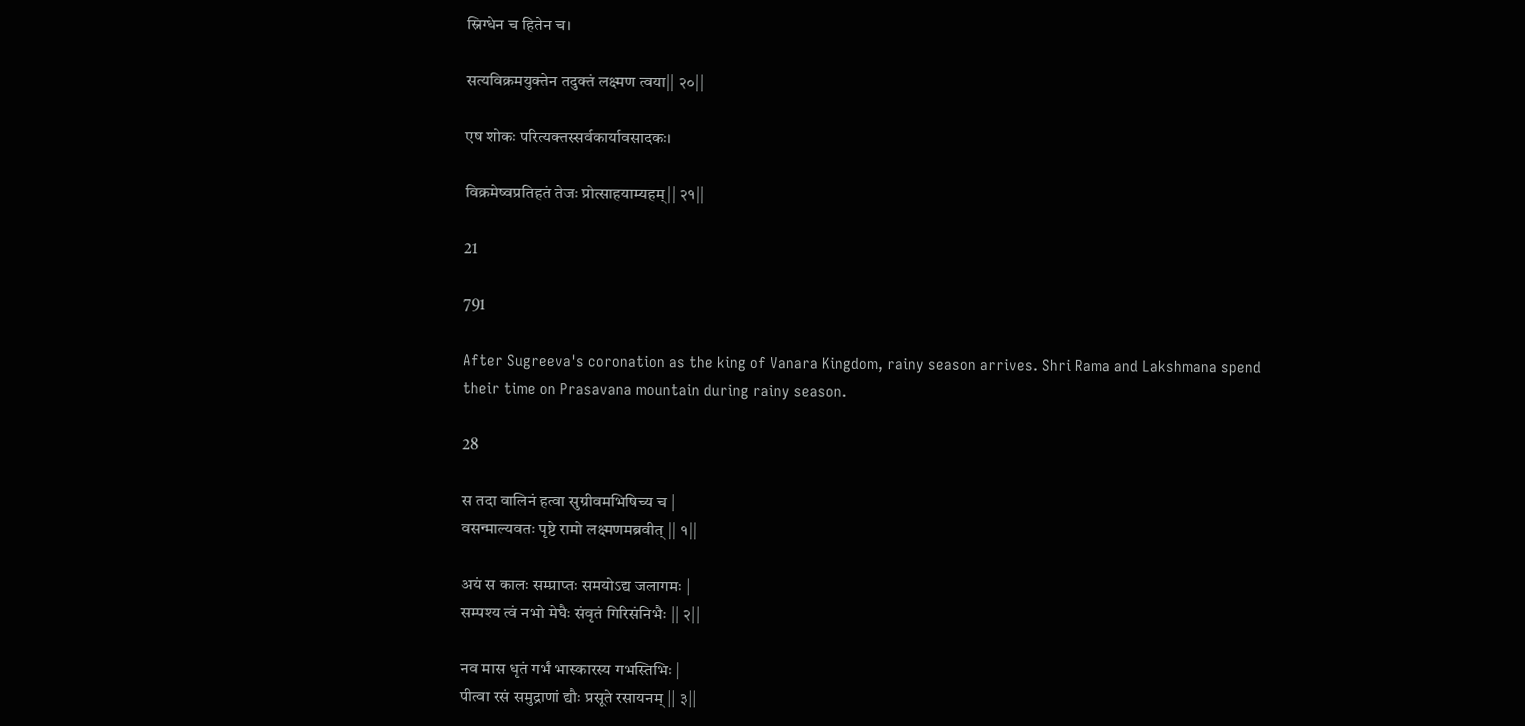स्निग्धेन च हितेन च।

सत्यविक्रमयुक्तेन तदुक्तं लक्ष्मण त्वया|| २०||

एष शोकः परित्यक्तस्सर्वकार्यावसादकः।

विक्रमेष्वप्रतिहतं तेजः प्रोत्साहयाम्यहम्|| २१||

21

791

After Sugreeva's coronation as the king of Vanara Kingdom, rainy season arrives. Shri Rama and Lakshmana spend their time on Prasavana mountain during rainy season.

28

स तदा वालिनं हत्वा सुग्रीवमभिषिच्य च |
वसन्माल्यवतः पृष्टे रामो लक्ष्मणमब्रवीत् || १||

अयं स कालः सम्प्राप्तः समयोऽद्य जलागमः |
सम्पश्य त्वं नभो मेघैः संवृतं गिरिसंनिभैः || २||

नव मास धृतं गर्भं भास्कारस्य गभस्तिभिः |
पीत्वा रसं समुद्राणां द्यौः प्रसूते रसायनम् || ३||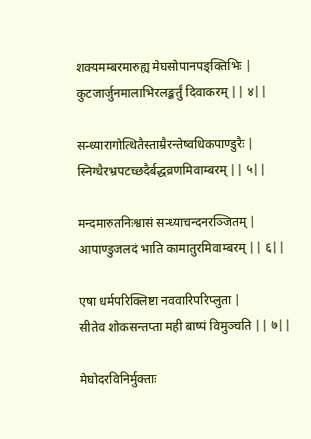शक्यमम्बरमारुह्य मेघसोपानपङ्क्तिभिः |
कुटजार्जुनमालाभिरलङ्कर्तुं दिवाकरम् || ४||

सन्ध्यारागोत्थितैस्ताम्रैरन्तेष्वधिकपाण्डुरैः |
स्निग्धैरभ्रपटच्छदैर्बद्धव्रणमिवाम्बरम् || ५||

मन्दमारुतनिःश्वासं सन्ध्याचन्दनरञ्जितम् |
आपाण्डुजलदं भाति कामातुरमिवाम्बरम् || ६||

एषा धर्मपरिक्लिष्टा नववारिपरिप्लुता |
सीतेव शोकसन्तप्ता मही बाष्पं विमुञ्चति || ७||

मेघोदरविनिर्मुक्ताः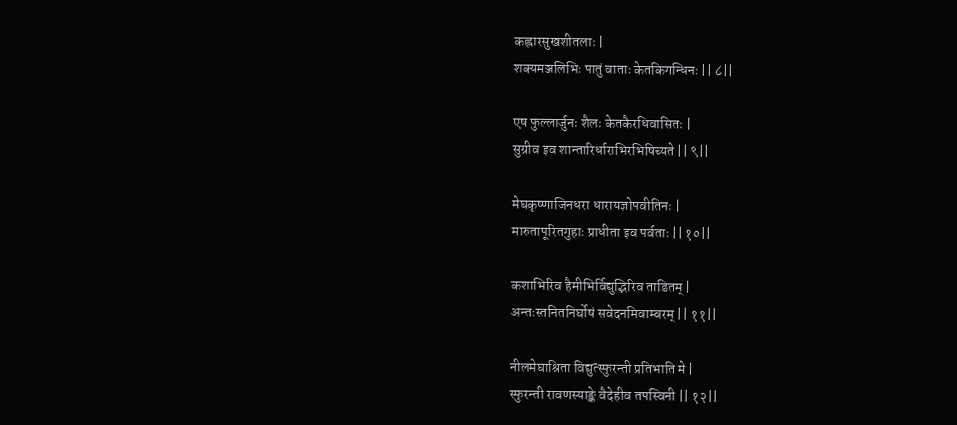कह्लारसुखशीतलाः |
शक्यमञ्जलिभिः पातुं वाताः केतकिगन्धिनः || ८||

एष फुल्लार्जुनः शैलः केतकैरधिवासितः |
सुग्रीव इव शान्तारिर्धाराभिरभिषिच्यते || ९||

मेघकृष्णाजिनधरा धारायज्ञोपवीतिनः |
मारुतापूरितगुहाः प्राधीता इव पर्वताः || १०||

कशाभिरिव हैमीभिर्विद्युद्भिरिव ताडितम् |
अन्तःस्तनितनिर्घोषं सवेदनमिवाम्बरम् || ११||

नीलमेघाश्रिता विद्युत्स्फुरन्ती प्रतिभाति मे |
स्फुरन्ती रावणस्याङ्के वैदेहीव तपस्विनी || १२||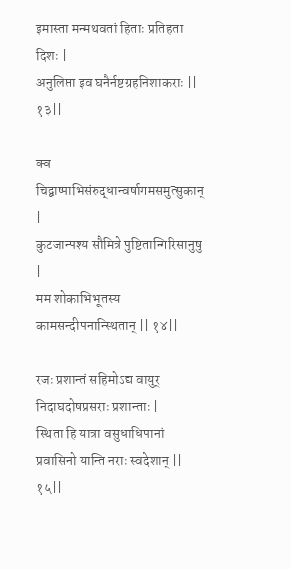इमास्ता मन्मथवतां हिताः प्रतिहता दिशः |
अनुलिप्ता इव घनैर्नष्टग्रहनिशाकराः || १३||

क्व चिद्बाष्पाभिसंरुद्धान्वर्षागमसमुत्सुकान् |
कुटजान्पश्य सौमित्रे पुष्टितान्गिरिसानुषु |
मम शोकाभिभूतस्य कामसन्दीपनान्स्थितान् || १४||

रजः प्रशान्तं सहिमोऽद्य वायुर्
निदाघदोषप्रसराः प्रशान्ताः |
स्थिता हि यात्रा वसुधाधिपानां
प्रवासिनो यान्ति नराः स्वदेशान् || १५||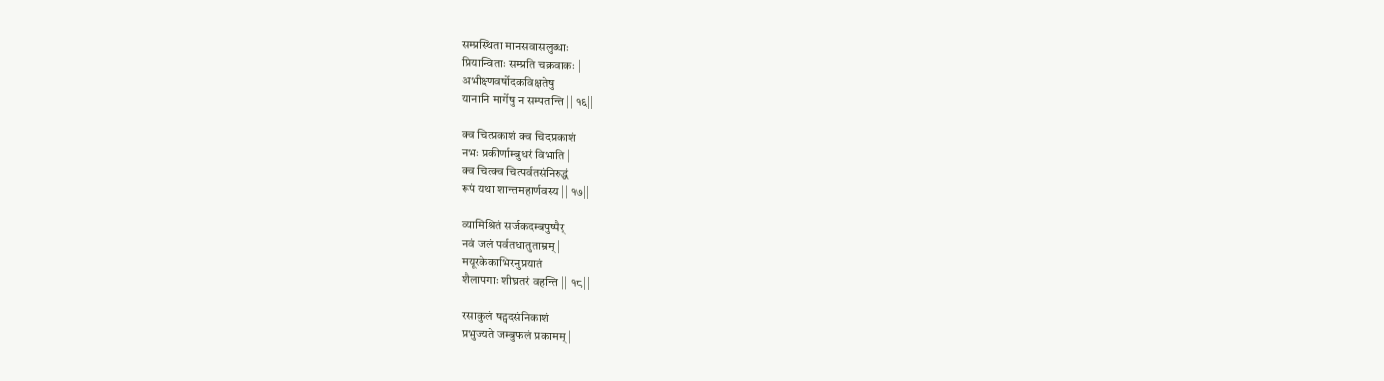सम्प्रस्थिता मानसवासलुब्धाः
प्रियान्विताः सम्प्रति चक्रवाकः |
अभीक्ष्णवर्षोदकविक्षतेषु
यानानि मार्गेषु न सम्पतन्ति || १६||

क्व चित्प्रकाशं क्व चिदप्रकाशं
नभः प्रकीर्णाम्बुधरं विभाति |
क्व चित्क्व चित्पर्वतसंनिरुद्धं
रूपं यथा शान्तमहार्णवस्य || १७||

व्यामिश्रितं सर्जकदम्बपुष्पैर्
नवं जलं पर्वतधातुताम्रम् |
मयूरकेकाभिरनुप्रयातं
शैलापगाः शीघ्रतरं वहन्ति || १८||

रसाकुलं षट्पदसंनिकाशं
प्रभुज्यते जम्बुफलं प्रकामम् |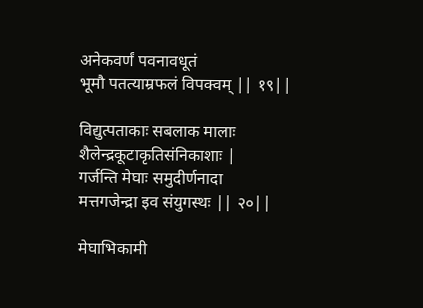अनेकवर्णं पवनावधूतं
भूमौ पतत्याम्रफलं विपक्वम् || १९||

विद्युत्पताकाः सबलाक मालाः
शैलेन्द्रकूटाकृतिसंनिकाशाः |
गर्जन्ति मेघाः समुदीर्णनादा
मत्तगजेन्द्रा इव संयुगस्थः || २०||

मेघाभिकामी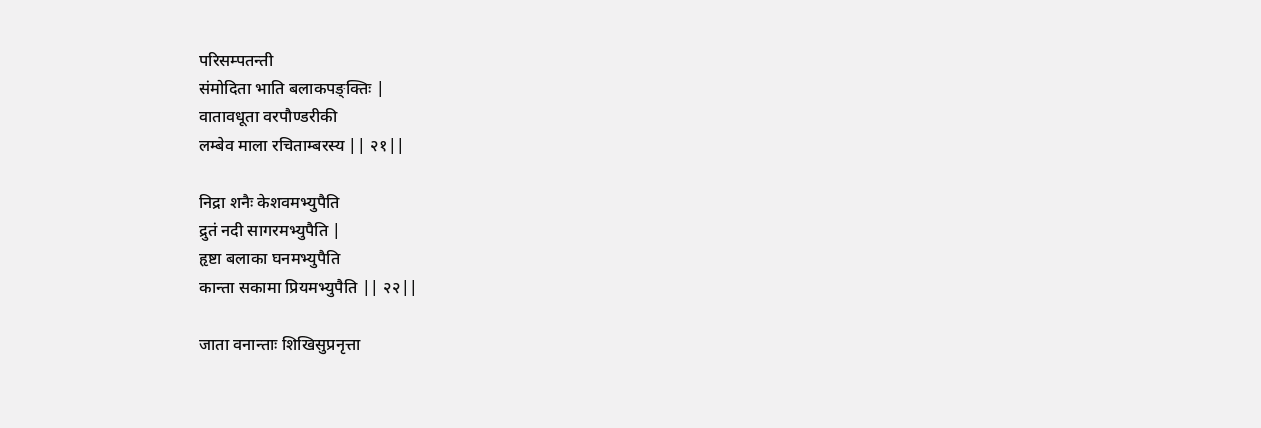परिसम्पतन्ती
संमोदिता भाति बलाकपङ्क्तिः |
वातावधूता वरपौण्डरीकी
लम्बेव माला रचिताम्बरस्य || २१||

निद्रा शनैः केशवमभ्युपैति
द्रुतं नदी सागरमभ्युपैति |
हृष्टा बलाका घनमभ्युपैति
कान्ता सकामा प्रियमभ्युपैति || २२||

जाता वनान्ताः शिखिसुप्रनृत्ता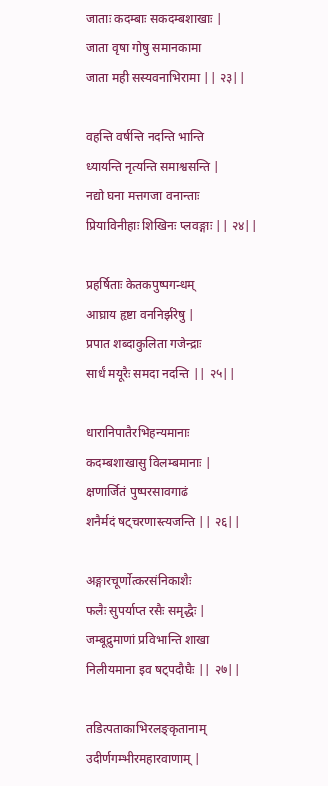जाताः कदम्बाः सकदम्बशाखाः |
जाता वृषा गोषु समानकामा
जाता मही सस्यवनाभिरामा || २३||

वहन्ति वर्षन्ति नदन्ति भान्ति
ध्यायन्ति नृत्यन्ति समाश्वसन्ति |
नद्यो घना मत्तगजा वनान्ताः
प्रियाविनीहाः शिखिनः प्लवङ्गाः || २४||

प्रहर्षिताः केतकपुष्पगन्धम्
आघ्राय हृष्टा वननिर्झरेषु |
प्रपात शब्दाकुलिता गजेन्द्राः
सार्धं मयूरैः समदा नदन्ति || २५||

धारानिपातैरभिहन्यमानाः
कदम्बशाखासु विलम्बमानाः |
क्षणार्जितं पुष्परसावगाढं
शनैर्मदं षट्चरणास्त्यजन्ति || २६||

अङ्गारचूर्णोत्करसंनिकाशैः
फलैः सुपर्याप्त रसैः समृद्धैः |
जम्बूद्रुमाणां प्रविभान्ति शाखा
निलीयमाना इव षट्पदौघैः || २७||

तडित्पताकाभिरलङ्कृतानाम्
उदीर्णगम्भीरमहारवाणाम् |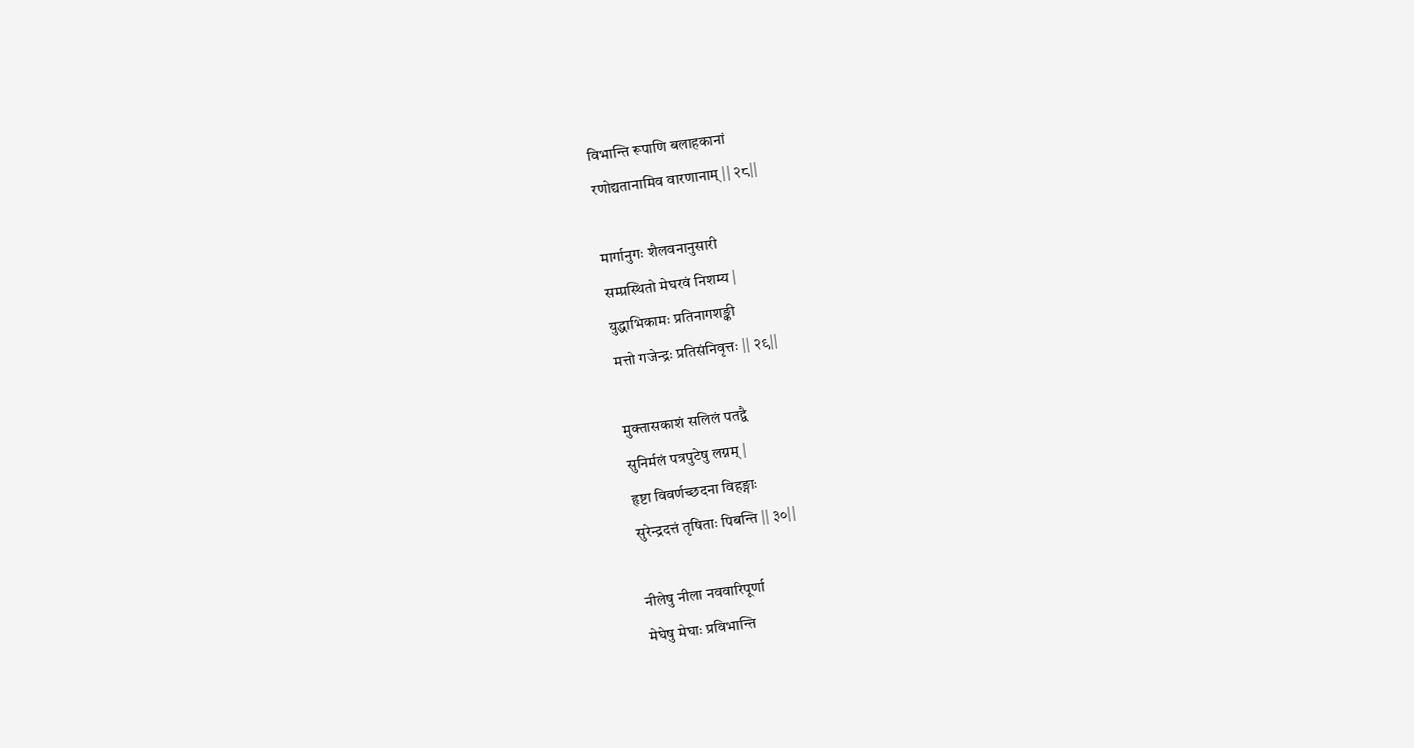विभान्ति रूपाणि बलाहकानां
रणोद्यतानामिव वारणानाम् || २८||

मार्गानुगः शैलवनानुसारी
सम्प्रस्थितो मेघरवं निशम्य |
युद्धाभिकामः प्रतिनागशङ्की
मत्तो गजेन्द्रः प्रतिसंनिवृत्तः || २९||

मुक्तासकाशं सलिलं पतद्वै
सुनिर्मलं पत्रपुटेषु लग्नम् |
हृष्टा विवर्णच्छदना विहङ्गाः
सुरेन्द्रदत्तं तृषिताः पिबन्ति || ३०||

नीलेषु नीला नववारिपूर्णा
मेघेषु मेघाः प्रविभान्ति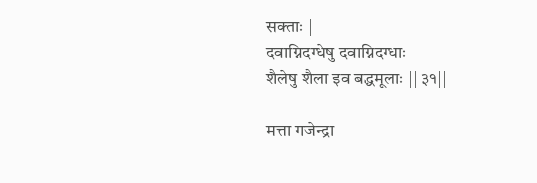सक्ताः |
दवाग्निदग्धेषु दवाग्निदग्धाः
शैलेषु शैला इव बद्धमूलाः || ३१||

मत्ता गजेन्द्रा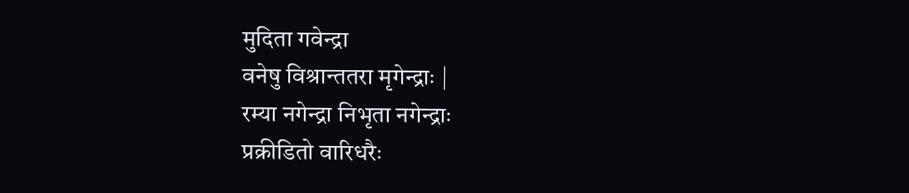मुदिता गवेन्द्रा
वनेषु विश्रान्ततरा मृगेन्द्राः |
रम्या नगेन्द्रा निभृता नगेन्द्राः
प्रक्रीडितो वारिधरैः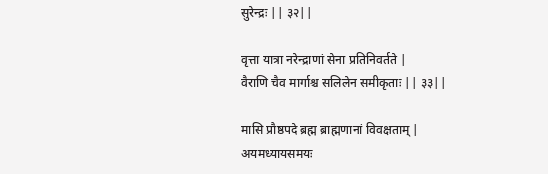सुरेन्द्रः || ३२||

वृत्ता यात्रा नरेन्द्राणां सेना प्रतिनिवर्तते |
वैराणि चैव मार्गाश्च सलिलेन समीकृताः || ३३||

मासि प्रौष्ठपदे ब्रह्म ब्राह्मणानां विवक्षताम् |
अयमध्यायसमयः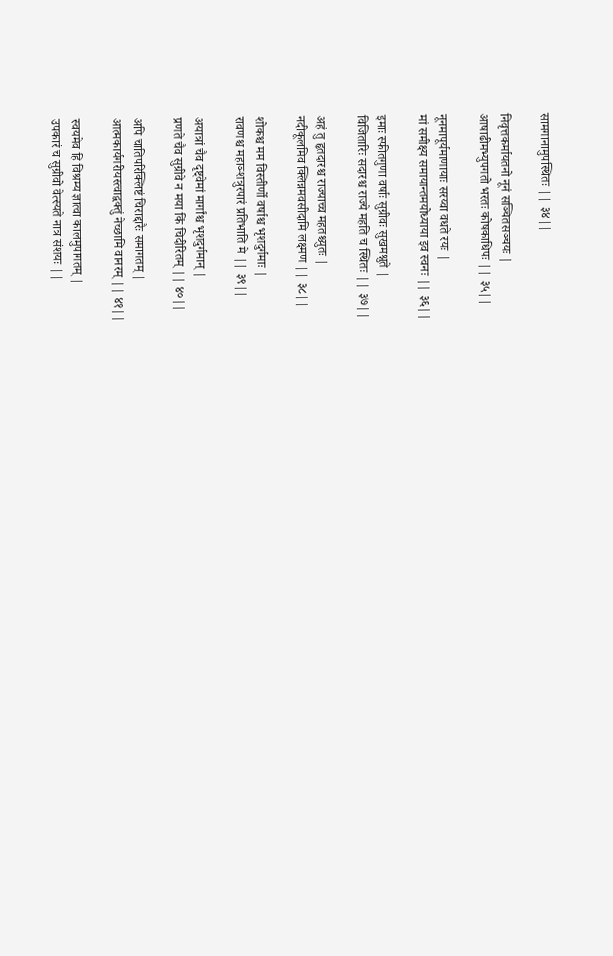सामगानामुपस्थितः || ३४||

निवृत्तकर्मायतनो नूनं सञ्चितसञ्चयः |
आषाढीमभ्युपगतो भरतः कोषकाधिपः || ३५||

नूनमापूर्यमाणायाः सरय्वा वधते रयः |
मां समीक्ष्य समायान्तमयोध्याया इव स्वनः || ३६||

इमाः स्फीतगुणा वर्षाः सुग्रीवः सुखमश्नुते |
विजितारिः सदारश्च राज्ये महति च स्थितः || ३७||

अहं तु हृतदारश्च राज्याच्च महतश्च्युतः |
नदीकूलमिव क्लिन्नमवसीदामि लक्ष्मण || ३८||

शोकश्च मम विस्तीर्णो वर्षाश्च भृशदुर्गमाः |
रावणश्च महाञ्शत्रुरपारं प्रतिभाति मे || ३९||

अयात्रां चैव दृष्ट्वेमां मार्गांश्च भृशदुर्गमान् |
प्रणते चैव सुग्रीवे न मया किं चिदीरितम् || ४०||

अपि चातिपरिक्लिष्टं चिराद्दारैः समागतम् |
आत्मकार्यगरीयस्त्वाद्वक्तुं नेच्छामि वानरम् || ४१||

स्वयमेव हि विश्रम्य ज्ञात्वा कालमुपागतम् |
उपकारं च सुग्रीवो वेत्स्यते नात्र संशयः ||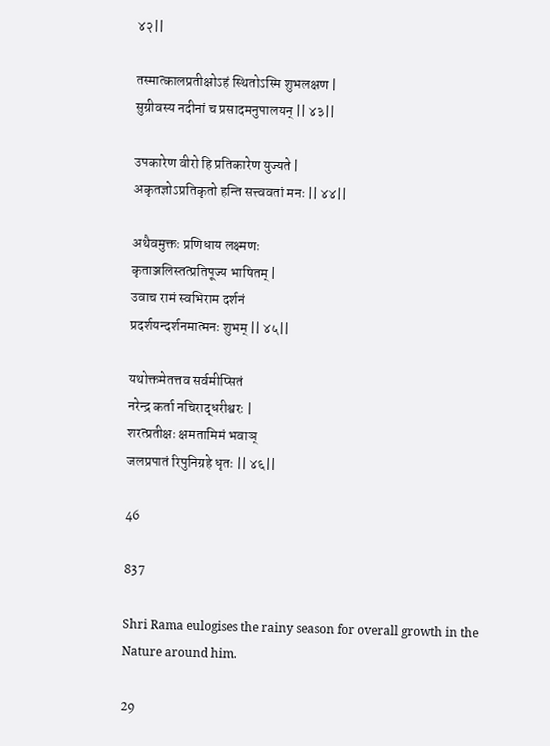४२||

तस्मात्कालप्रतीक्षोऽहं स्थितोऽस्मि शुभलक्षण |
सुग्रीवस्य नदीनां च प्रसादमनुपालयन् || ४३||

उपकारेण वीरो हि प्रतिकारेण युज्यते |
अकृतज्ञोऽप्रतिकृतो हन्ति सत्त्ववतां मनः || ४४||

अथैवमुक्तः प्रणिधाय लक्ष्मणः
कृताञ्जलिस्तत्प्रतिपूज्य भाषितम् |
उवाच रामं स्वभिराम दर्शनं
प्रदर्शयन्दर्शनमात्मनः शुभम् || ४५||

यथोक्तमेतत्तव सर्वमीप्सितं
नरेन्द्र कर्ता नचिराद्धरीश्वरः |
शरत्प्रतीक्षः क्षमतामिमं भवाञ्
जलप्रपातं रिपुनिग्रहे धृतः || ४६||

46

837

Shri Rama eulogises the rainy season for overall growth in the Nature around him.

29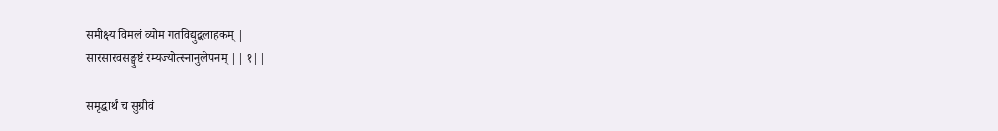समीक्ष्य विमलं व्योम गतविद्युद्बलाहकम् |
सारसारवसङ्घुष्टं रम्यज्योत्स्नानुलेपनम् || १||

समृद्धार्थं च सुग्रीवं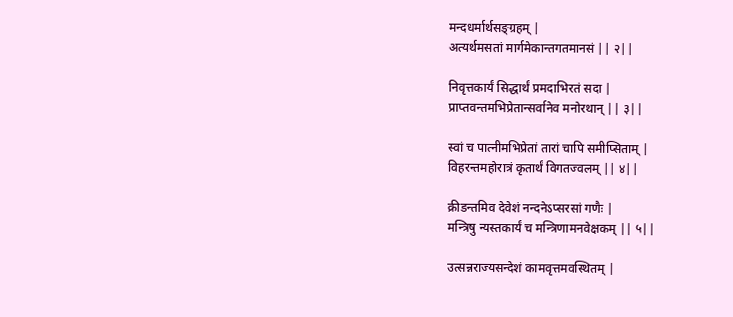मन्दधर्मार्थसङ्ग्रहम् |
अत्यर्थमसतां मार्गमेकान्तगतमानसं || २||

निवृत्तकार्यं सिद्धार्थं प्रमदाभिरतं सदा |
प्राप्तवन्तमभिप्रेतान्सर्वानेव मनोरथान् || ३||

स्वां च पात्नीमभिप्रेतां तारां चापि समीप्सिताम् |
विहरन्तमहोरात्रं कृतार्थं विगतज्वलम् || ४||

क्रीडन्तमिव देवेशं नन्दनेऽप्सरसां गणैः |
मन्त्रिषु न्यस्तकार्यं च मन्त्रिणामनवेक्षकम् || ५||

उत्सन्नराज्यसन्देशं कामवृत्तमवस्थितम् |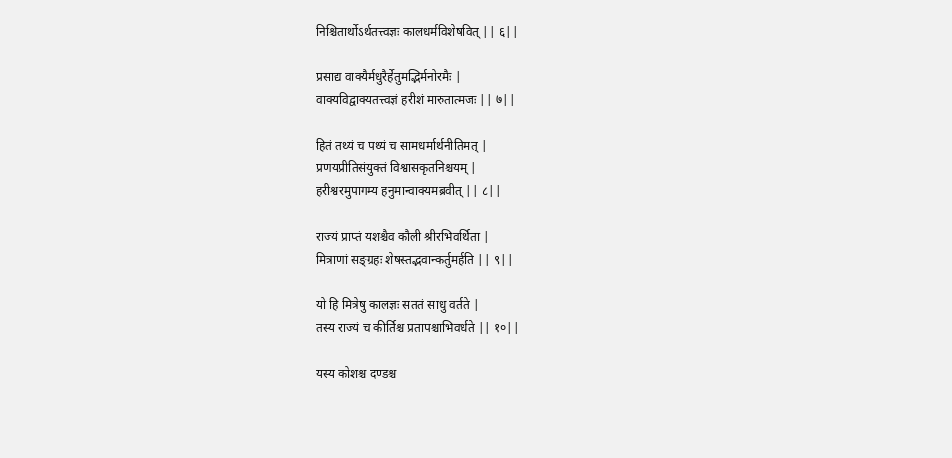निश्चितार्थोऽर्थतत्त्वज्ञः कालधर्मविशेषवित् || ६||

प्रसाद्य वाक्यैर्मधुरैर्हेतुमद्भिर्मनोरमैः |
वाक्यविद्वाक्यतत्त्वज्ञं हरीशं मारुतात्मजः || ७||

हितं तथ्यं च पथ्यं च सामधर्मार्थनीतिमत् |
प्रणयप्रीतिसंयुक्तं विश्वासकृतनिश्चयम् |
हरीश्वरमुपागम्य हनुमान्वाक्यमब्रवीत् || ८||

राज्यं प्राप्तं यशश्चैव कौली श्रीरभिवर्थिता |
मित्राणां सङ्ग्रहः शेषस्तद्भवान्कर्तुमर्हति || ९||

यो हि मित्रेषु कालज्ञः सततं साधु वर्तते |
तस्य राज्यं च कीर्तिश्च प्रतापश्चाभिवर्धते || १०||

यस्य कोशश्च दण्डश्च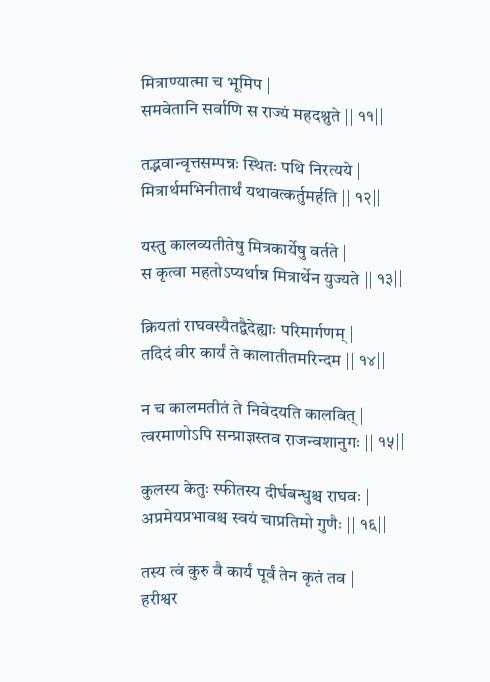मित्राण्यात्मा च भूमिप |
समवेतानि सर्वाणि स राज्यं महदश्नुते || ११||

तद्भवान्वृत्तसम्पन्नः स्थितः पथि निरत्यये |
मित्रार्थमभिनीतार्थं यथावत्कर्तुमर्हति || १२||

यस्तु कालव्यतीतेषु मित्रकार्येषु वर्तते |
स कृत्वा महतोऽप्यर्थान्न मित्रार्थेन युज्यते || १३||

क्रियतां राघवस्यैतद्वैदेह्याः परिमार्गणम् |
तदिदं वीर कार्यं ते कालातीतमरिन्दम || १४||

न च कालमतीतं ते निवेदयति कालवित् |
त्वरमाणोऽपि सन्प्राज्ञस्तव राजन्वशानुगः || १५||

कुलस्य केतुः स्फीतस्य दीर्घबन्धुश्च राघवः |
अप्रमेयप्रभावश्च स्वयं चाप्रतिमो गुणैः || १६||

तस्य त्वं कुरु वै कार्यं पूर्वं तेन कृतं तव |
हरीश्वर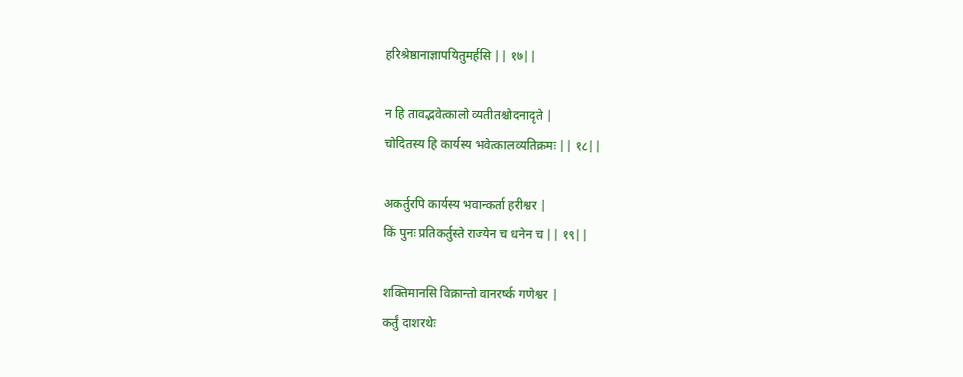हरिश्रेष्ठानाज्ञापयितुमर्हसि || १७||

न हि तावद्भवेत्कालो व्यतीतश्चोदनादृते |
चोदितस्य हि कार्यस्य भवेत्कालव्यतिक्रमः || १८||

अकर्तुरपि कार्यस्य भवान्कर्ता हरीश्वर |
किं पुनः प्रतिकर्तुस्ते राज्येन च धनेन च || १९||

शक्तिमानसि विक्रान्तो वानरर्ष्क गणेश्वर |
कर्तुं दाशरथेः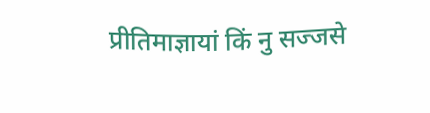प्रीतिमाज्ञायां किं नु सज्जसे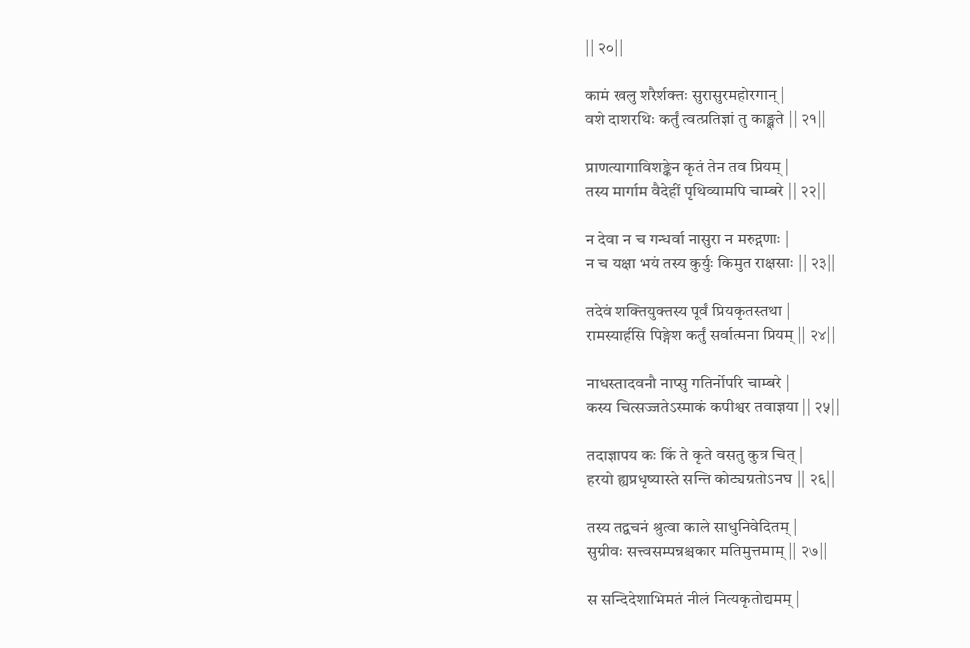|| २०||

कामं खलु शरैर्शक्तः सुरासुरमहोरगान् |
वशे दाशरथिः कर्तुं त्वत्प्रतिज्ञां तु काङ्क्षते || २१||

प्राणत्यागाविशङ्केन कृतं तेन तव प्रियम् |
तस्य मार्गाम वैदेहीं पृथिव्यामपि चाम्बरे || २२||

न देवा न च गन्धर्वा नासुरा न मरुद्गणाः |
न च यक्षा भयं तस्य कुर्युः किमुत राक्षसाः || २३||

तदेवं शक्तियुक्तस्य पूर्वं प्रियकृतस्तथा |
रामस्यार्हसि पिङ्गेश कर्तुं सर्वात्मना प्रियम् || २४||

नाधस्तादवनौ नाप्सु गतिर्नोपरि चाम्बरे |
कस्य चित्सज्जतेऽस्माकं कपीश्वर तवाज्ञया || २५||

तदाज्ञापय कः किं ते कृते वसतु कुत्र चित् |
हरयो ह्यप्रधृष्यास्ते सन्ति कोट्यग्रतोऽनघ || २६||

तस्य तद्वचनं श्रुत्वा काले साधुनिवेदितम् |
सुग्रीवः सत्त्वसम्पन्नश्चकार मतिमुत्तमाम् || २७||

स सन्दिदेशाभिमतं नीलं नित्यकृतोद्यमम् |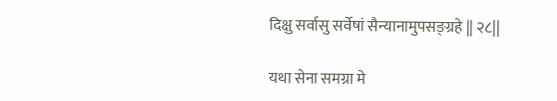दिक्षु सर्वासु सर्वेषां सैन्यानामुपसङ्ग्रहे || २८||

यथा सेना समग्रा मे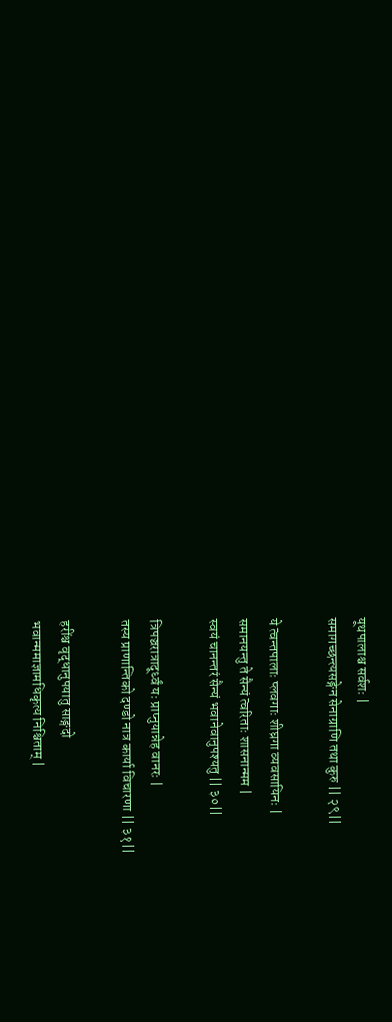यूथपालाश्च सर्वशः |
समागच्छन्त्यसङ्गेन सेनाग्राणि तथा कुरु || २९||

ये त्वन्तपालाः प्लवगाः शीघ्रगा व्यवसायिनः |
समानयन्तु ते सैन्यं त्वरिताः शासनान्मम |
स्वयं चानन्तरं सैन्यं भवानेवानुपश्यतु || ३०||

त्रिपञ्चरात्रादूर्ध्वं यः प्राप्नुयान्नेह वानरः |
तस्य प्राणान्तिको दण्डो नात्र कार्या विचारणा || ३१||

हरींश्च वृद्धानुपयातु साङ्गदो
भवान्ममाज्ञामधिकृत्य निश्चिताम् |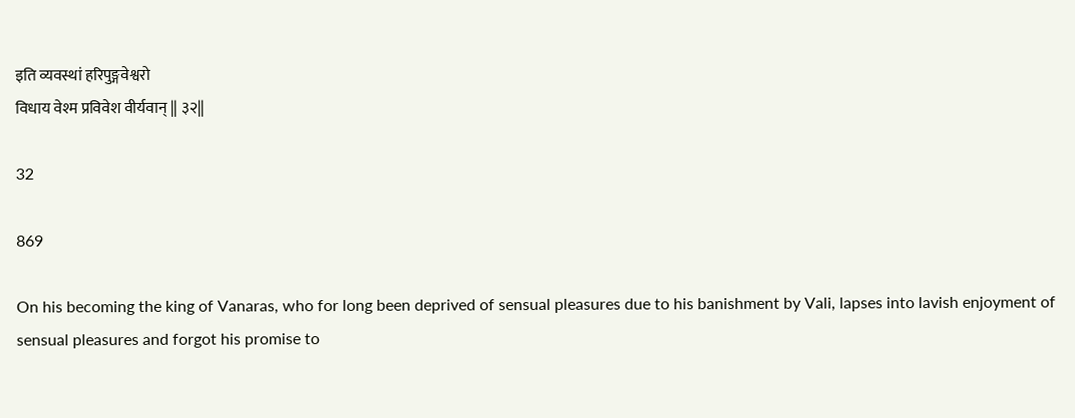इति व्यवस्थां हरिपुङ्गवेश्वरो
विधाय वेश्म प्रविवेश वीर्यवान् || ३२||

32

869

On his becoming the king of Vanaras, who for long been deprived of sensual pleasures due to his banishment by Vali, lapses into lavish enjoyment of sensual pleasures and forgot his promise to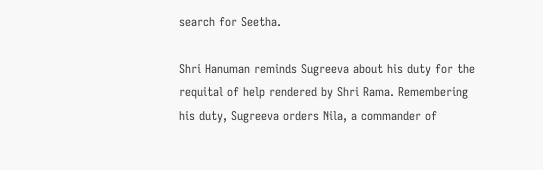search for Seetha.

Shri Hanuman reminds Sugreeva about his duty for the requital of help rendered by Shri Rama. Remembering his duty, Sugreeva orders Nila, a commander of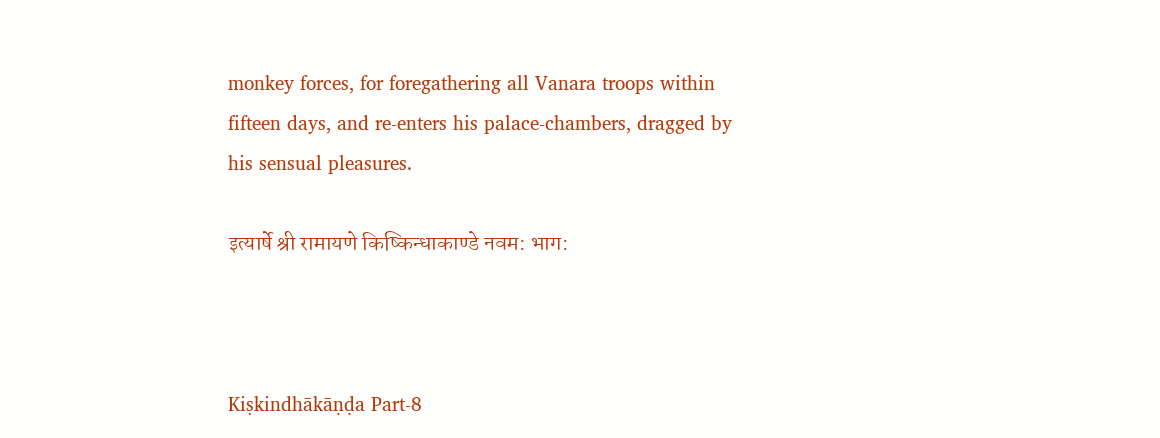monkey forces, for foregathering all Vanara troops within fifteen days, and re-enters his palace-chambers, dragged by his sensual pleasures.

इत्यार्षे श्री रामायणे किष्किन्धाकाण्डे नवम: भाग:



Kiṣkindhākāṇḍa Part-8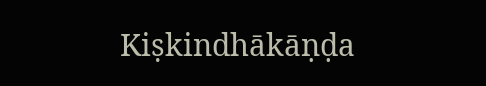Kiṣkindhākāṇḍa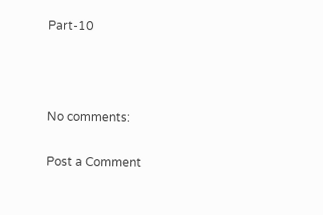Part-10



No comments:

Post a Comment